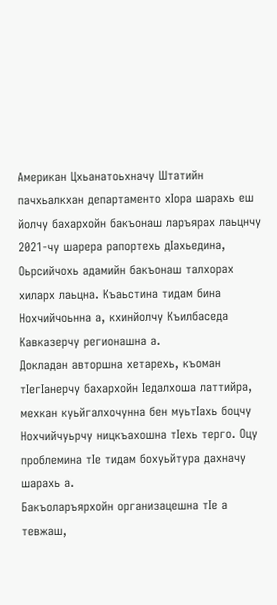Американ Цхьанатоьхначу Штатийн пачхьалкхан департаменто хIора шарахь еш йолчу бахархойн бакъонаш ларъярах лаьцнчу 2021-чу шарера рапортехь дIахьедина, Оьрсийчохь адамийн бакъонаш талхорах хиларх лаьцна. Къаьстина тидам бина Нохчийчоьнна а, кхинйолчу Къилбаседа Кавказерчу регионашна а.
Докладан авторшна хетарехь, къоман тIегIанерчу бахархойн Iедалхоша латтийра, мехкан куьйгалхочунна бен муьтIахь боцчу Нохчийчуьрчу ницкъахошна тIехь терго. Оцу проблемина тIе тидам бохуьйтура дахначу шарахь а.
Бакъоларъярхойн организацешна тIе а тевжаш,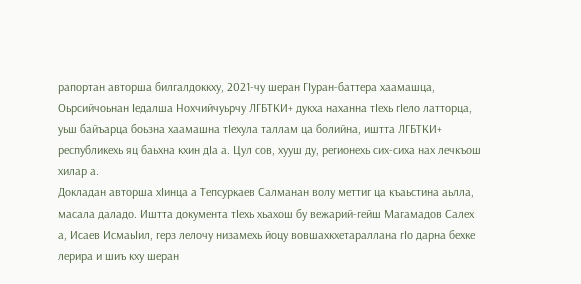рапортан авторша билгалдоккху, 2021-чу шеран ГIуран-баттера хаамашца, Оьрсийчоьнан Iедалша Нохчийчуьрчу ЛГБТКИ+ дукха наханна тIехь гIело латторца, уьш байъарца боьзна хаамашна тIехула таллам ца болийна, иштта ЛГБТКИ+ республикехь яц баьхна кхин дIа а. Цул сов, хууш ду, регионехь сих-сиха нах лечкъош хилар а.
Докладан авторша хIинца а Тепсуркаев Салманан волу меттиг ца къаьстина аьлла, масала даладо. Иштта документа тIехь хьахош бу вежарий-гейш Магамадов Салех а, Исаев ИсмаьIил, герз лелочу низамехь йоцу вовшахкхетараллана гIо дарна бехке лерира и шиъ кху шеран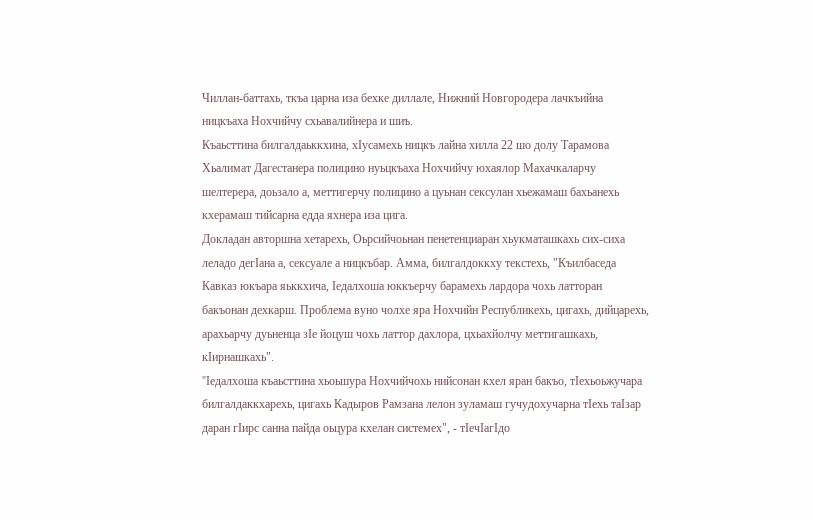Чиллан-баттахь, ткъа царна иза бехке диллале, Нижний Новгородера лачкъийна ницкъаха Нохчийчу схьавалийнера и шиъ.
Къаьсттина билгалдаьккхина, хIусамехь ницкъ лайна хилла 22 шо долу Тарамова Хьалимат Дагестанера полицино нуьцкъаха Нохчийчу юхаялор Махачкаларчу шелтерера, доьзало а, меттигерчу полицино а цуьнан сексулан хьежамаш бахьанехь кхерамаш тийсарна едда яхнера иза цига.
Докладан авторшна хетарехь, Оьрсийчоьнан пенетенциаран хьукматашкахь сих-сиха леладо дегIана а, сексуале а ницкъбар. Амма, билгалдоккху текстехь, "Къилбаседа Кавказ юкъара яьккхича, Iедалхоша юккъерчу барамехь лардора чохь латторан бакъонан дехкарш. Проблема вуно чолхе яра Нохчийн Республикехь, цигахь, дийцарехь, арахьарчу дуьненца зIе йоцуш чохь латтор дахлора, цхьахйолчу меттигашкахь, кIирнашкахь".
"Iедалхоша къаьсттина хьоьшура Нохчийчохь нийсонан кхел яран бакъо, тIехьоьжучара билгалдаккхарехь, цигахь Кадыров Рамзана лелон зуламаш гучудохучарна тIехь таIзар даран гIирс санна пайда оьцура кхелан системех", - тIечIагIдо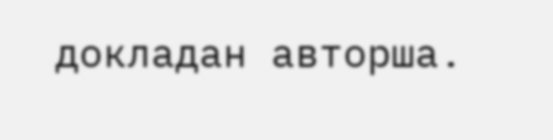докладан авторша.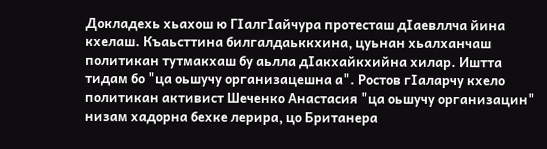Докладехь хьахош ю ГIалгIайчура протесташ дIаевллча йина кхелаш. Къаьсттина билгалдаьккхина, цуьнан хьалханчаш политикан тутмакхаш бу аьлла дIакхайкхийна хилар. Иштта тидам бо "ца оьшучу организацешна а". Ростов гIаларчу кхело политикан активист Шеченко Анастасия "ца оьшучу организацин" низам хадорна бехке лерира, цо Британера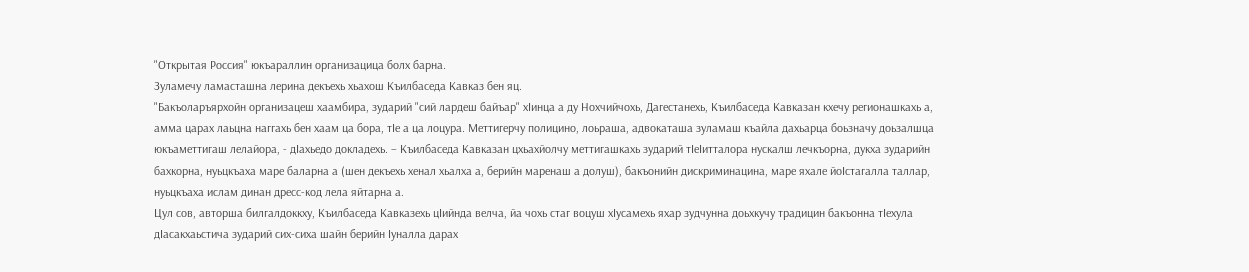"Открытая Россия" юкъараллин организацица болх барна.
Зуламечу ламасташна лерина декъехь хьахош Къилбаседа Кавказ бен яц.
"Бакъоларъярхойн организацеш хаамбира, зударий "сий лардеш байъар" хIинца а ду Нохчийчохь, Дагестанехь, Къилбаседа Кавказан кхечу регионашкахь а, амма царах лаьцна наггахь бен хаам ца бора, тIе а ца лоцура. Меттигерчу полицино, лоьраша, адвокаташа зуламаш къайла дахьарца боьзначу доьзалшца юкъаметтигаш лелайора, - дIахьедо докладехь. – Къилбаседа Кавказан цхьахйолчу меттигашкахь зударий тIеIитталора нускалш лечкъорна, дукха зударийн бахкорна, нуьцкъаха маре баларна а (шен декъехь хенал хьалха а, берийн маренаш а долуш), бакъонийн дискриминацина, маре яхале йоIстагалла таллар, нуьцкъаха ислам динан дресс-код лела яйтарна а.
Цул сов, авторша билгалдоккху, Къилбаседа Кавказехь цIийнда велча, йа чохь стаг воцуш хIусамехь яхар зудчунна доьхкучу традицин бакъонна тIехула дIасакхаьстича зударий сих-сиха шайн берийн Iуналла дарах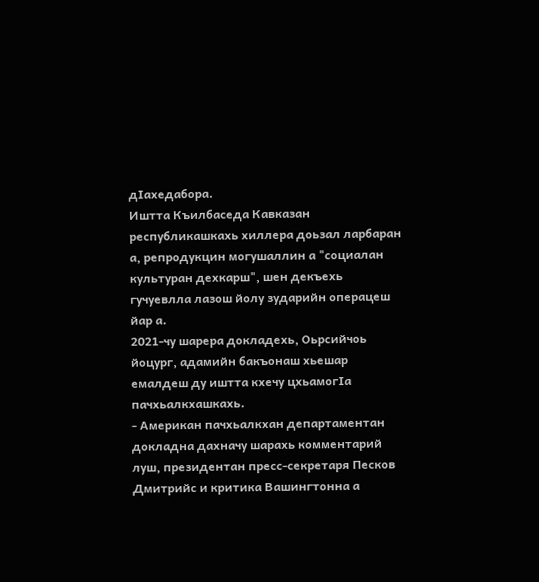дIахедабора.
Иштта Къилбаседа Кавказан республикашкахь хиллера доьзал ларбаран а, репродукцин могушаллин а "социалан культуран дехкарш", шен декъехь гучуевлла лазош йолу зударийн операцеш йар а.
2021-чу шарера докладехь, Оьрсийчоь йоцург, адамийн бакъонаш хьешар емалдеш ду иштта кхечу цхьамогIа пачхьалкхашкахь.
- Американ пачхьалкхан департаментан докладна дахначу шарахь комментарий луш, президентан пресс-секретаря Песков Дмитрийс и критика Вашингтонна а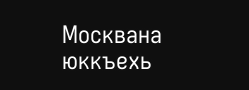Москвана юккъехь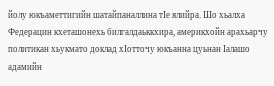йолу юкъаметтигийн шатайпаналлина тIе ялийра. Шо хьалха Федерацин кхеташонехь билгалдаьккхира, америкхойн арахьарчу политикан хьукмато доклад хIотточу юкъанна цуьнан Iалашо адамийн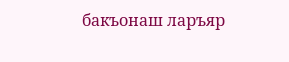бакъонаш ларъяр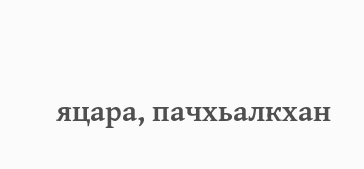яцара, пачхьалкхан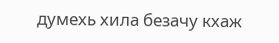думехь хила безачу кхаж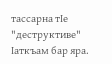тассарна тIе "деструктиве" Iаткъам бар яра.